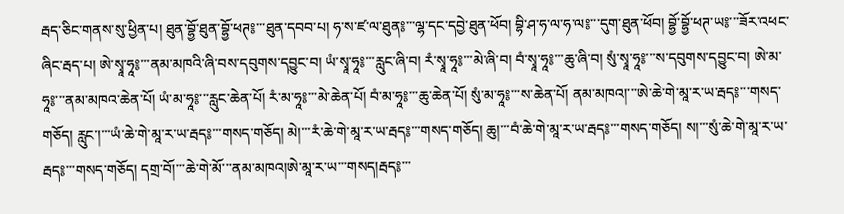རྦད་ཅིང་གནས་སུ་ཕྱིན་པ། ཐུན་བྷྱོ་ཐུན་བྷྱོ་ཕཊ༔་་་ཐུན་དབབ་པ། ཧ་ས་ཛ་ལ་ཐུན༔་་་ལྷ་དང་དབྱེ་ཐུན་ཕོབ། བྷི་ཤ་ཧ་ལ་ཧ་ལ༔་་་དུག་ཐུན་ཕོབ། བྷྱོ་བྷྱོ་ཕཊ་ཡ༔་་་ཟོར་འཕང་ཞིང་རྦད་པ། ཨེ་སྭཱ་ཧཱ༔་་་ནམ་མཁའི་ཞི་བས་དབུགས་དབྱུང་བ། ཡཾ་སྭཱ་ཧཱ༔་་་རླུང་ཞི་བ། རཾ་སྭཱ་ཧཱ༔་་་མེ་ཞི་བ། བཾ་སྭཱ་ཧཱ༔་་་ཆུ་ཞི་བ། སུཾ་སྭཱ་ཧཱ༔་་་ས་དབུགས་དབྱུང་བ། ཨེ་མ་ཧཱ༔་་་ནམ་མཁའ་ཆེན་པོ། ཡཾ་མ་ཧཱ༔་་་རླུང་ཆེན་པོ། རཾ་མ་ཧཱ༔་་་མེ་ཆེན་པོ། བཾ་མ་ཧཱ༔་་་ཆུ་ཆེན་པོ། སུཾ་མ་ཧཱ༔་་་ས་ཆེན་པོ། ནམ་མཁའ།་་་ཨེ་ཆེ་གེ་མཱ་ར་ཡ་རྦད༔་་་གསད་གཅོད། རླུང་།་་་ཡཾ་ཆེ་གེ་མཱ་ར་ཡ་རྦད༔་་་གསད་གཅོད། མེ།་་་རཾ་ཆེ་གེ་མཱ་ར་ཡ་རྦད༔་་་གསད་གཅོད། ཆུ།་་་བཾ་ཆེ་གེ་མཱ་ར་ཡ་རྦད༔་་་གསད་གཅོད། ས།་་་སུཾ་ཆེ་གེ་མཱ་ར་ཡ་རྦད༔་་་གསད་གཅོད། དགྲ་བོ།་་་ཆེ་གེ་མོ་་་ནམ་མཁའ།ཨེ་མཱ་ར་ཡ་་་གསད།རྦད༔་་་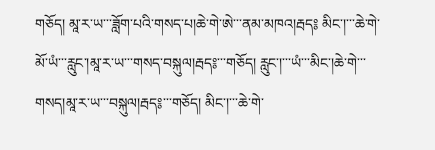གཅོད། མཱ་ར་ཡ་་་ཟློག་པའི་གསད་པ།ཆེ་གེ་ཨེ་་་ནམ་མཁའ།རྦད༔ མིང་།་་་ཆེ་གེ་མོ་ཡཾ་་་རླུང་།མཱ་ར་ཡ་་་གསད་བསྐུལ།རྦད༔་་་གཅོད། རླུང་།་་་ཡཾ་་་མིང་།ཆེ་གེ་་་གསད།མཱ་ར་ཡ་་་བསྐུལ།རྦད༔་་་གཅོད། མིང་།་་་ཆེ་གེ་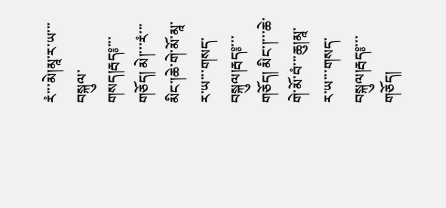རཾ་་་མེ།མཱ་ར་ཡ་་་བསྐུལ་གསད།རྦད༔་་་གཅོད། མེ།་་་རཾ་་་མིང་།ཆེ་གེ་མོ་མཱ་ར་ཡ་་་གསད་བསྐུལ།རྦད༔་་་གཅོད། མིང་།་་་ཆེ་གེ་མོ་བཾ་་་ཆུ།མཱ་ར་ཡ་་་གསད་བསྐུལ།རྦད༔་་་གཅོད།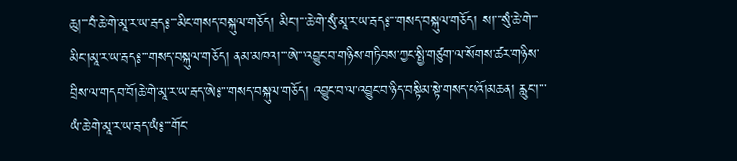ཆུ།་་་བཾ་ཆེ་གེ་མཱ་ར་ཡ་རྦད༔་་་མིང་གསད་བསྐུལ་གཅོད། མིང་།་་་ཆེ་གེ་སུཾ་མཱ་ར་ཡ་རྦད༔་་་གསད་བསྐུལ་གཅོད། ས།་་་སུཾ་ཆེ་གེ་་་མིང་།མཱ་ར་ཡ་རྦད༔་་་གསད་བསྐུལ་གཅོད། ནམ་མཁའ།་་་ཨེ་་་འབྱུང་བ་གཉིས་གཏིབས་ཀྱང་སྤྱི་གཙུག་ལ་སོགས་ཚར་གཉིས་བྲིས་ལ་གདབ་བོ།ཆེ་གེ་མཱ་ར་ཡ་རྦད་ཨེ༔་་་གསད་བསྐུལ་གཅོད། འབྱུང་བ་ལ་འབྱུང་བ་ཉིད་བསྟིམ་སྟེ་གསད་པའོ།མཆན། རླུང་།་་་ཡཾ་ཆེ་གེ་མཱ་ར་ཡ་རྦད་ཡཾ༔་་་གོང་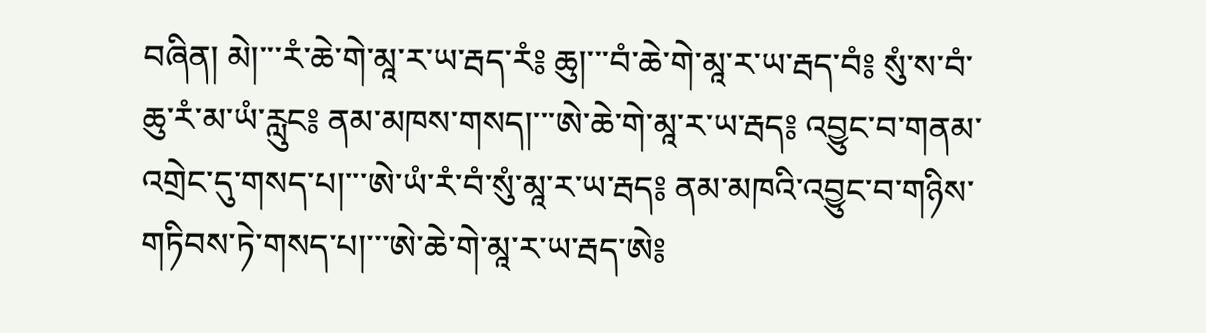བཞིན། མེ།་་་རཾ་ཆེ་གེ་མཱ་ར་ཡ་རྦད་རཾ༔ ཆུ།་་་བཾ་ཆེ་གེ་མཱ་ར་ཡ་རྦད་བཾ༔ སུཾ་ས་བཾ་ཆུ་རཾ་མ་ཡཾ་རླུང༔ ནམ་མཁས་གསད།་་་ཨེ་ཆེ་གེ་མཱ་ར་ཡ་རྦད༔ འབྱུང་བ་གནམ་འགྲེང་དུ་གསད་པ།་་་ཨེ་ཡཾ་རཾ་བཾ་སུཾ་མཱ་ར་ཡ་རྦད༔ ནམ་མཁའི་འབྱུང་བ་གཉིས་གཏིབས་ཏེ་གསད་པ།་་་ཨེ་ཆེ་གེ་མཱ་ར་ཡ་རྦད་ཨེ༔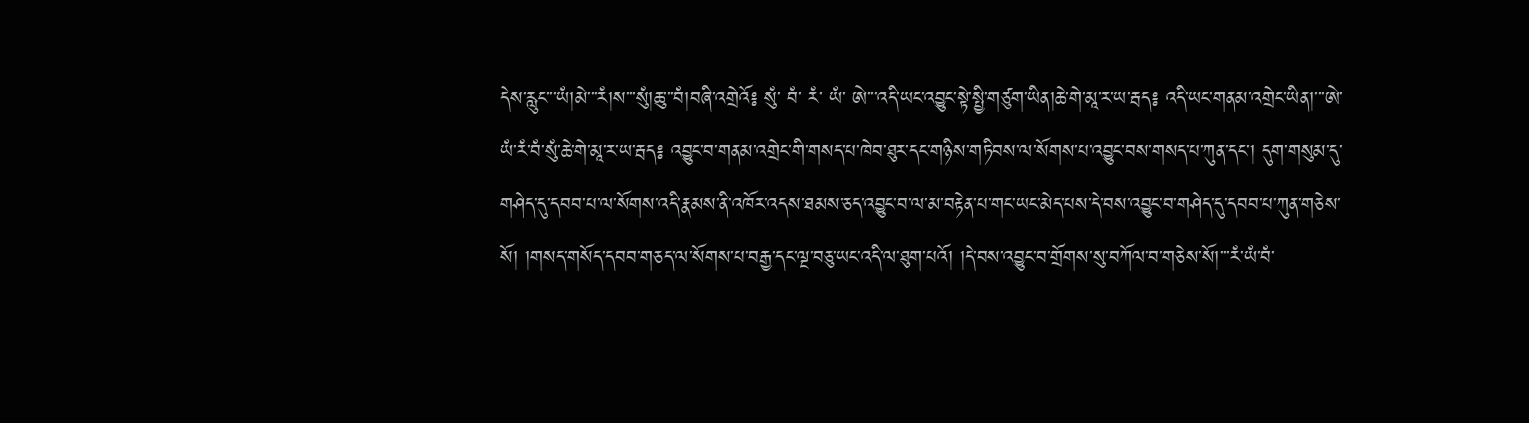དེས་རླུང་་་ཡཾ།མེ་་་རཾ།ས་་་སུཾ།ཆུ་་་བཾ།བཞི་འགྲེའོ༔ སུཾ་ བཾ་ རཾ་ ཡཾ་ ཨེ་་་འདི་ཡང་འབྱུང་སྟེ་སྤྱི་གཙུག་ཡིན།ཆེ་གེ་མཱ་ར་ཡ་རྦད༔ འདི་ཡང་གནམ་འགྲེང་ཡིན།་་་ཨེ་ཡཾ་རཾ་བཾ་སུཾ་ཆེ་གེ་མཱ་ར་ཡ་རྦད༔ འབྱུང་བ་གནམ་འགྲེང་གི་གསད་པ་ཁེབ་ཐུར་དང་གཉིས་གཏིབས་ལ་སོགས་པ་འབྱུང་བས་གསད་པ་ཀུན་དང་། དུག་གསུམ་དུ་གཤེད་དུ་དབབ་པ་ལ་སོགས་འདི་རྣམས་ནི་འཁོར་འདས་ཐམས་ཅད་འབྱུང་བ་ལ་མ་བརྟེན་པ་གང་ཡང་མེད་པས་དེ་བས་འབྱུང་བ་གཤེད་དུ་དབབ་པ་ཀུན་གཅེས་སོ། །གསད་གསོད་དབབ་གཅད་ལ་སོགས་པ་བརྒྱ་དང་ལྔ་བཅུ་ཡང་འདི་ལ་ཐུག་པའོ། །དེ་བས་འབྱུང་བ་གྲོགས་སུ་བཀོལ་བ་གཅེས་སོ།་་་རཾ་ཡཾ་བཾ་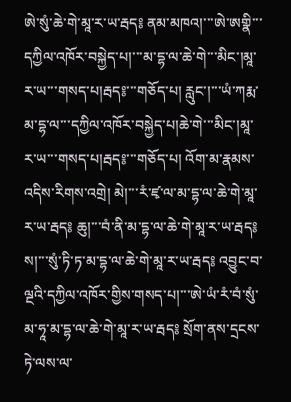ཨེ་སུཾ་ཆེ་གེ་མཱ་ར་ཡ་རྦད༔ ནམ་མཁའ།་་་ཨེ་ཨགྣི་་་དཀྱིལ་འཁོར་བསྐྱེད་པ།་་་མ་དྷ་ལ་ཆེ་གེ་་་མིང་།མཱ་ར་ཡ་་་གསད་པ།རྦད༔་་་གཅོད་པ། རླུང་།་་་ཡཾ་ཀརྨ་མ་དྷ་ལ་་་དཀྱིལ་འཁོར་བསྐྱེད་པ།ཆེ་གེ་་་མིང་།མཱ་ར་ཡ་་་གསད་པ།རྦད༔་་་གཅོད་པ། འོག་མ་རྣམས་འདིས་རིགས་འགྲེ། མེ།་་་རཾ་ཛྭ་ལ་མ་དྷ་ལ་ཆེ་གེ་མཱ་ར་ཡ་རྦད༔ ཆུ།་་་བཾ་ནི་མ་དྷ་ལ་ཆེ་གེ་མཱ་ར་ཡ་རྦད༔ ས།་་་སུཾ་ཏི་ཏ་མ་དྷ་ལ་ཆེ་གེ་མཱ་ར་ཡ་རྦད༔ འབྱུང་བ་ལྔའི་དཀྱིལ་འཁོར་གྱིས་གསད་པ།་་་ཨེ་ཡཾ་རཾ་བཾ་སུཾ་མ་ཧཱ་མ་དྷ་ལ་ཆེ་གེ་མཱ་ར་ཡ་རྦད༔ སྲོག་ནས་དྲངས་ཏེ་ལས་ལ་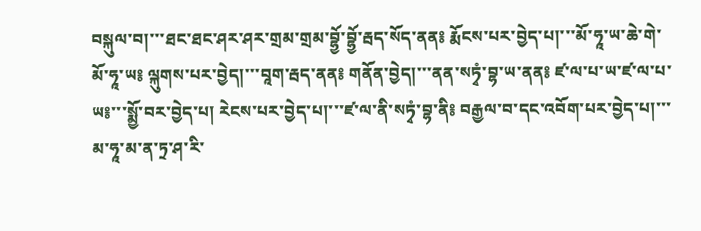བསྐུལ་བ།་་་ཐང་ཐང་ཤར་ཤར་གྲམ་གྲམ་བྷྱོ་བྷྱོ་རྦད་སོད་ནན༔ རྨོངས་པར་བྱེད་པ།་་་མོ་ཧཱ་ཡ་ཆེ་གེ་མོ་ཧཱ་ཡ༔ ལྐུགས་པར་བྱེད།་་་བཱག་རྦད་ནན༔ གནོན་བྱེད།་་་ནན་སཏྭཾ་བྷ་ཡ་ནན༔ ཛ་ལ་པ་ཡ་ཛ་ལ་པ་ཡ༔་་་སྨྱོ་བར་བྱེད་པ། རེངས་པར་བྱེད་པ།་་་ཛ་ལ་ནི་སཏྭཾ་བྷ་ནི༔ བརྒྱལ་བ་དང་འབོག་པར་བྱེད་པ།་་་མ་ཧཱ་མ་ན་ཏྲ་ཤ་རི་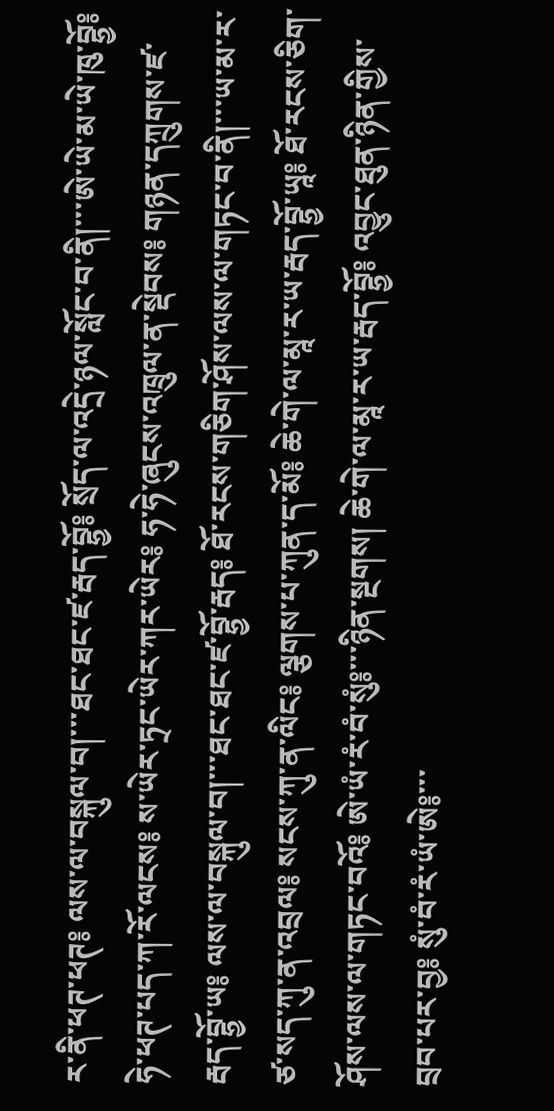ར་ནི་ཕཊ་ཕཊ༔ ལས་ལ་བསྐུལ་བ།་་་ཐང་ཐང་ཛ་རྦད་བྷྱོ༔ སྲོད་ལ་འདྲེ་ཉལ་སློང་བ་ནི།་་་ཨེ་ཡེ་མ་ཡེ་ཁུ་བྷྱོ༔ ཧེ་ཕཊ་པད་ཀ་རོ་ལངས༔ ས་ཡེར་ཏྲང་ཡེར་ཀར་ཡེར༔ ཧ་ཧེ་ཞུངས་འཁྲུལ་ན་སྡེབས༔ གཉན་དཀྲུགས་ཛ་རྦད་བྷྱོ་ཡ༔ ལས་ལ་བསྐུལ་བ།་་་ཐང་ཐང་ཛ་བྷྱོ་རྦད༔ ཐོ་རངས་གཅིག་ཤོས་ལས་ལ་གཏང་བ་ནི།་་་ཡ་མ་ར་ཙ་སད་ཀུ་ན་འབྲལ༔ སངས་ཀུ་ན་ལིང༔ ལྕགས་པ་ཀུན་ད་མོ༔ ཆེ་གེ་ལ་མཱ་ར་ཡ་རྦད་བྷྱོ་ཡཱ༔ ཐོ་རངས་ཅིག་ཤོས་ལས་ལ་གཏང་བའོ༔ ཨེ་ཡཾ་རཾ་བཾ་སུཾ༔་་་ཉིན་སྔགས། ཆེ་གེ་ལ་མཱ་ར་ཡ་རྦད་བྷྱོ༔ འབྱུང་ཐུན་ཉིན་གྱིས་བྲབ་པར་བྱ༔ སུཾ་བཾ་རཾ་ཡཾ་ཨེ༔་་་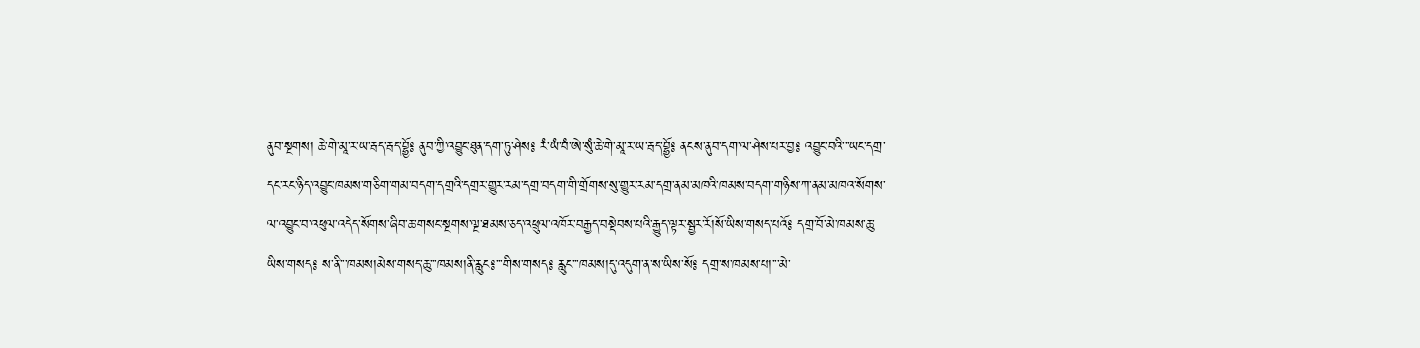ནུབ་སྔགས། ཆེ་གེ་མཱ་ར་ཡ་རྦད་རྦད་བྷྱོ༔ ནུབ་ཀྱི་འབྱུང་ཐུན་དག་ཏུ་ཤེས༔ རཾ་ཡཾ་བཾ་ཨེ་སུཾ་ཆེ་གེ་མཱ་ར་ཡ་རྦད་བྷྱོ༔ ནངས་ནུབ་དག་ལ་ཤེས་པར་བྱ༔ འབྱུང་བའི་་་ཡང་དགྲ་དང་རང་ཉིད་འབྱུང་ཁམས་གཅིག་གམ་བདག་དགྲའི་དགྲར་གྱུར་རམ་དགྲ་བདག་གི་གྲོགས་སུ་གྱུར་རམ་དགྲ་ནམ་མཁའི་ཁམས་བདག་གཉིས་ཀ་ནམ་མཁའ་སོགས་ལ་འབྱུང་བ་འཕུལ་འདེད་སོགས་ཞིབ་ཆ་གསང་སྔགས་ལྔ་ཐམས་ཅད་འཕྲུལ་འཁོར་བརྒྱད་བསྡེབས་པའི་རྒྱུད་ལྟར་སྦྱར་རོ།སོ་ཡིས་གསད་པའོ༔ དགྲ་བོ་མེ་ཁམས་ཆུ་ཡིས་གསད༔ ས་ནི་་་ཁམས།མེས་གསད་ཆུ་་་ཁམས།ནི་རླུང༔་་་གིས་གསད༔ རླུང་་་ཁམས།དུ་འདུག་ན་ས་ཡིས་སོ༔ དགྲ་ས་ཁམས་པ།་་་མེ་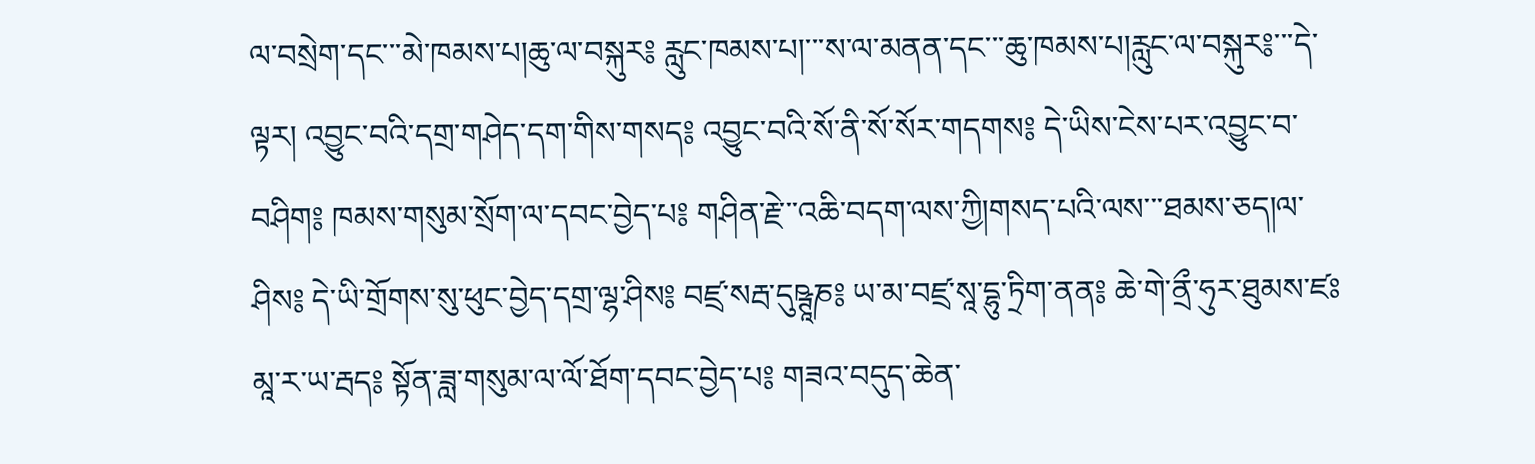ལ་བསྲེག་དང་་་མེ་ཁམས་པ།ཆུ་ལ་བསྐུར༔ རླུང་ཁམས་པ།་་་ས་ལ་མནན་དང་་་ཆུ་ཁམས་པ།རླུང་ལ་བསྐུར༔་་་དེ་ལྟར། འབྱུང་བའི་དགྲ་གཤེད་དག་གིས་གསད༔ འབྱུང་བའི་སོ་ནི་སོ་སོར་གདགས༔ དེ་ཡིས་ངེས་པར་འབྱུང་བ་བཤིག༔ ཁམས་གསུམ་སྲོག་ལ་དབང་བྱེད་པ༔ གཤིན་རྗེ་་་འཆི་བདག་ལས་ཀྱི།གསད་པའི་ལས་་་ཐམས་ཅད།ལ་ཤིས༔ དེ་ཡི་གྲོགས་སུ་ཕུང་བྱེད་དགྲ་ལྷ་ཤིས༔ བཛྲ་སརྦ་དུཥྚཱཎ༔ ཡ་མ་བཛྲ་སཱ་དྷུ་ཏྲིག་ནན༔ ཆེ་གེ་ནྲྀ་ཧུར་ཐུམས་ཛཿམཱ་ར་ཡ་རྦད༔ སྟོན་ཟླ་གསུམ་ལ་ལོ་ཐོག་དབང་བྱེད་པ༔ གཟའ་བདུད་ཆེན་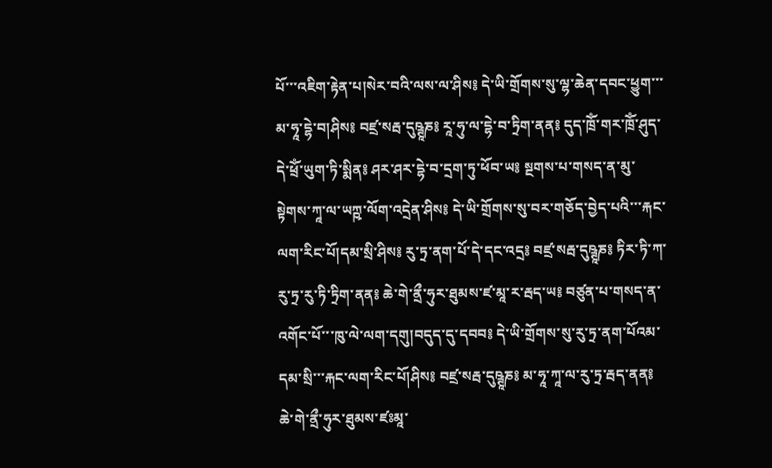པོ་་་འཇིག་རྟེན་པ།སེར་བའི་ལས་ལ་ཤིས༔ དེ་ཡི་གྲོགས་སུ་ལྷ་ཆེན་དབང་ཕྱུག་་་མ་ཧཱ་དྷེ་བ།ཤིས༔ བཛྲ་སརྦ་དུཥྚཱཎ༔ རཱ་ཧུ་ལ་དྷེ་བ་ཏྲིག་ནན༔ དུད་ཁྲོཾ་གར་ཁྲོཾ་ཤུད་དེ་ཕྲོཾ་ཡུག་ཏི་སྨིན༔ ཤར་ཤར་དྷེ་བ་དྲག་ཏུ་ཕོབ་ཡ༔ སྔགས་པ་གསད་ན་མུ་སྟེགས་ཀཱ་ལ་ཡཀྵ་ལོག་འདྲེན་ཤིས༔ དེ་ཡི་གྲོགས་སུ་བར་གཅོད་བྱེད་པའི་་་རྐང་ལག་རིང་པོ།དམ་སྲི་ཤིས༔ རུ་ཏྲ་ནག་པོ་དེ་དང་འདྲ༔ བཛྲ་སརྦ་དུཥྚཱཎ༔ ཏིར་ཏི་ཀ་རུ་ཏྲ་རུ་ཏི་ཏྲིག་ནན༔ ཆེ་གེ་ནྲྀ་ཧུར་ཐུམས་ཛ་མཱ་ར་རྦད་ཡ༔ བཙུན་པ་གསད་ན་འགོང་པོ་་་ཁུ་ལེ་ལག་དགུ།བདུད་དུ་དབབ༔ དེ་ཡི་གྲོགས་སུ་རུ་ཏྲ་ནག་པོའམ་དམ་སྲི་་་རྐང་ལག་རིང་པོ།ཤིས༔ བཛྲ་སརྦ་དུཥྚཱཎ༔ མ་ཧཱ་ཀཱ་ལ་རུ་ཏྲ་རྦད་ནན༔ ཆེ་གེ་ནྲྀ་ཧུར་ཐུམས་ཛཿམཱ་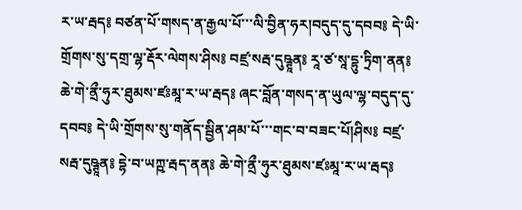ར་ཡ་རྦད༔ བཙན་པོ་གསད་ན་རྒྱལ་པོ་་་ལི་བྱིན་ཧར།བདུད་དུ་དབབ༔ དེ་ཡི་གྲོགས་སུ་དགྲ་ལྷ་རྡོར་ལེགས་ཤིས༔ བཛྲ་སརྦ་དུཥྚཱན༔ རཱ་ཙ་སཱ་དྷུ་ཏྲིག་ནན༔ ཆེ་གེ་ནྲྀ་ཧུར་ཐུམས་ཛཿམཱ་ར་ཡ་རྦད༔ ཞང་བློན་གསད་ན་ཡུལ་ལྷ་བདུད་དུ་དབབ༔ དེ་ཡི་གྲོགས་སུ་གནོད་སྦྱིན་ཤམ་པོ་་་གང་བ་བཟང་པོ།ཤིས༔ བཛྲ་སརྦ་དུཥྚཱན༔ དྷེ་བ་ཡཀྵ་རྦད་ནན༔ ཆེ་གེ་ནྲྀ་ཧུར་ཐུམས་ཛཿམཱ་ར་ཡ་རྦད༔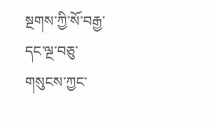སྔགས་ཀྱི་སོ་བརྒྱ་དང་ལྔ་བཅུ་གསུངས་ཀྱང་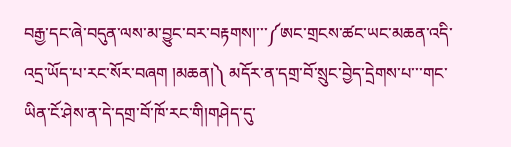བརྒྱ་དང་ཞེ་བདུན་ལས་མ་བྱུང་བར་བརྟགས།་་་༼ཨང་གྲངས་ཚང་ཡང་མཆན་འདི་འདྲ་ཡོད་པ་རང་སོར་བཞག །མཆན།༽ མདོར་ན་དགྲ་བོ་སྲུང་བྱེད་དྲེགས་པ་་་གང་ཡིན་ངོ་ཤེས་ན་དེ་དགྲ་བོ་ཁོ་རང་གི།གཤེད་དུ་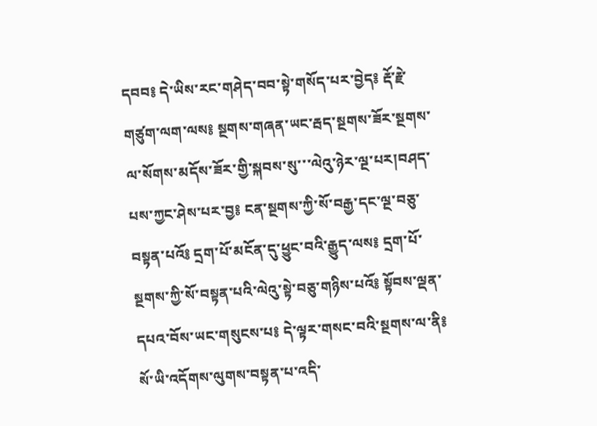དབབ༔ དེ་ཡིས་རང་གཤེད་བབ་སྟེ་གསོད་པར་བྱེད༔ རྡོ་རྗེ་གཙུག་ལག་ལས༔ སྔགས་གཞན་ཡང་རྦད་སྔགས་ཟོར་སྔགས་ལ་སོགས་མདོས་ཟོར་གྱི་སྐབས་སུ་་་ལེའུ་ཉེར་ལྔ་པར།བཤད་པས་ཀྱང་ཤེས་པར་བྱ༔ ངན་སྔགས་ཀྱི་སོ་བརྒྱ་དང་ལྔ་བཅུ་བསྟན་པའོ༔ དྲག་པོ་མངོན་དུ་ཕྱུང་བའི་རྒྱུད་ལས༔ དྲག་པོ་སྔགས་ཀྱི་སོ་བསྟན་པའི་ལེའུ་སྟེ་བཅུ་གཉིས་པའོ༔ སྟོབས་ལྡན་དཔའ་བོས་ཡང་གསུངས་པ༔ དེ་ལྟར་གསང་བའི་སྔགས་ལ་ནི༔ སོ་ཡི་འདོགས་ལུགས་བསྟན་པ་འདི་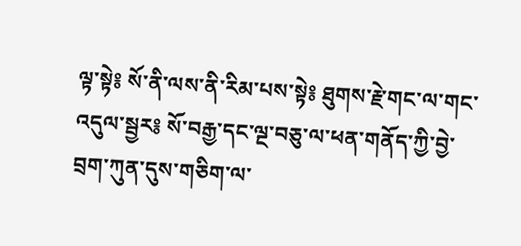ལྟ་སྟེ༔ སོ་ནི་ལས་ནི་རིམ་པས་སྟེ༔ ཐུགས་རྗེ་གང་ལ་གང་འདུལ་སྦྱར༔ སོ་བརྒྱ་དང་ལྔ་བཅུ་ལ་ཕན་གནོད་ཀྱི་བྱེ་བྲག་ཀུན་དུས་གཅིག་ལ་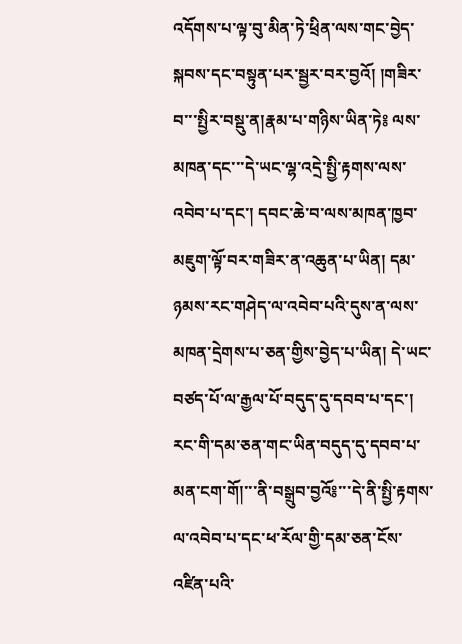འདོགས་པ་ལྟ་བུ་མིན་ཏེ་ཕྲིན་ལས་གང་བྱེད་སྐབས་དང་བསྟུན་པར་སྦྱར་བར་བྱའོ། །གཟིར་བ་་་སྤྱིར་བསྡུ་ན།རྣམ་པ་གཉིས་ཡིན་ཏེ༔ ལས་མཁན་དང་་་དེ་ཡང་ལྷ་འདྲེ་སྤྱི་རྟགས་ལས་འབེབ་པ་དང་། དབང་ཆེ་བ་ལས་མཁན་ཁྱབ་མཇུག་ལྟོ་བར་གཟིར་ན་འཆུན་པ་ཡིན། དམ་ཉམས་རང་གཤེད་ལ་འབེབ་པའི་དུས་ན་ལས་མཁན་དྲེགས་པ་ཅན་གྱིས་བྱེད་པ་ཡིན། དེ་ཡང་བཙད་པོ་ལ་རྒྱལ་པོ་བདུད་དུ་དབབ་པ་དང་། རང་གི་དམ་ཅན་གང་ཡིན་བདུད་དུ་དབབ་པ་མན་ངག་གོ།་་་ནི་བསྒྲུབ་བྱའོ༔་་་དེ་ནི་སྤྱི་རྟགས་ལ་འབེབ་པ་དང་ཕ་རོལ་གྱི་དམ་ཅན་ངོས་འཛིན་པའི་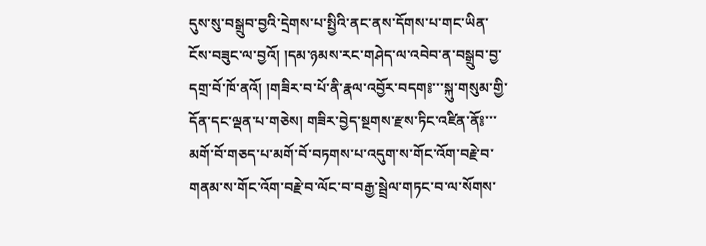དུས་སུ་བསྒྲུབ་བྱའི་དྲེགས་པ་སྤྱིའི་ནང་ནས་དོགས་པ་གང་ཡིན་ངོས་བཟུང་ལ་བྱའོ། །དམ་ཉམས་རང་གཤེད་ལ་འབེབ་ན་བསྒྲུབ་བྱ་དགྲ་བོ་ཁོ་ནའོ། །གཟིར་བ་པོ་ནི་རྣལ་འབྱོར་བདག༔་་་སྐུ་གསུམ་གྱི་དོན་དང་ལྡན་པ་གཅེས། གཟིར་བྱེད་སྔགས་རྫས་ཏིང་འཛིན་ནོ༔་་་མགོ་བོ་གཅད་པ་མགོ་བོ་བཏགས་པ་འདུག་ས་གོང་འོག་བརྗེ་བ་གནམ་ས་གོང་འོག་བརྗེ་བ་ལོང་བ་བརྒྱ་སྦྲེལ་གཏང་བ་ལ་སོགས་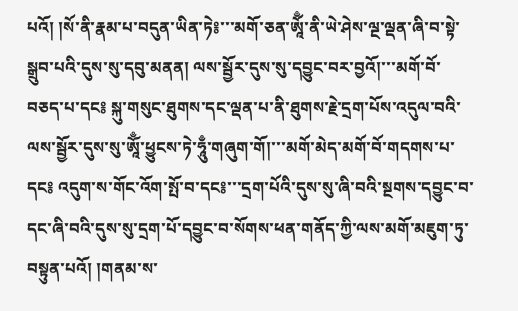པའོ། །སོ་ནི་རྣམ་པ་བདུན་ཡིན་ཏེ༔་་་མགོ་ཅན་ཨཱོྃ་ནི་ཡེ་ཤེས་ལྔ་ལྡན་ཞི་བ་སྟེ་སྒྲུབ་པའི་དུས་སུ་དབུ་མནན། ལས་སྦྱོར་དུས་སུ་དབྱུང་བར་བྱའོ།་་་མགོ་བོ་བཅད་པ་དང༔ སྐུ་གསུང་ཐུགས་དང་ལྡན་པ་ནི་ཐུགས་རྗེ་དྲག་པོས་འདུལ་བའི་ལས་སྦྱོར་དུས་སུ་ཨཱོྃ་ཕྱུངས་ཏེ་ཧཱུྃ་གཞུག་གོ།་་་མགོ་མེད་མགོ་བོ་གདགས་པ་དང༔ འདུག་ས་གོང་འོག་སྤོ་བ་དང༔་་་དྲག་པོའི་དུས་སུ་ཞི་བའི་སྔགས་དབྱུང་བ་དང་ཞི་བའི་དུས་སུ་དྲག་པོ་དབྱུང་བ་སོགས་ཕན་གནོད་ཀྱི་ལས་མགོ་མཇུག་ཏུ་བསྟུན་པའོ། །གནམ་ས་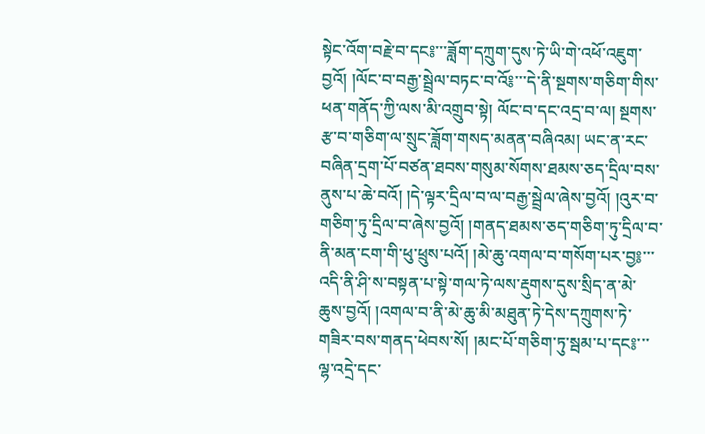སྟེང་འོག་བརྗེ་བ་དང༔་་་ཟློག་དཀྲུག་དུས་ཏེ་ཡི་གེ་འཕོ་འཇུག་བྱའོ། །ལོང་བ་བརྒྱ་སྦྲེལ་བཏང་བ་འོ༔་་་དེ་ནི་སྔགས་གཅིག་གིས་ཕན་གནོད་ཀྱི་ལས་མི་འགྲུབ་སྟེ། ལོང་བ་དང་འདྲ་བ་ལ། སྔགས་རྩ་བ་གཅིག་ལ་སྲུང་ཟློག་གསད་མནན་བཞིའམ། ཡང་ན་རང་བཞིན་དྲག་པོ་བཙན་ཐབས་གསུམ་སོགས་ཐམས་ཅད་དྲིལ་བས་ནུས་པ་ཆེ་བའོ། །དེ་ལྟར་དྲིལ་བ་ལ་བརྒྱ་སྦྲེལ་ཞེས་བྱའོ། །འུར་བ་གཅིག་ཏུ་དྲིལ་བ་ཞེས་བྱའོ། །གནད་ཐམས་ཅད་གཅིག་ཏུ་དྲིལ་བ་ནི་མན་ངག་གི་ཕུ་ཕྲུས་པའོ། །མེ་ཆུ་འགལ་བ་གསོག་པར་བྱ༔་་་འདི་ནི་ཤི་ས་བསྟན་པ་སྟེ་གལ་ཏེ་ལས་རྡུགས་དུས་སྲིད་ན་མེ་ཆུས་བྱའོ། །འགལ་བ་ནི་མེ་ཆུ་མི་མཐུན་ཏེ་དེས་དཀྲུགས་ཏེ་གཟིར་བས་གནད་ཕེབས་སོ། །མང་པོ་གཅིག་ཏུ་སྦམ་པ་དང༔་་་ལྷ་འདྲེ་དང་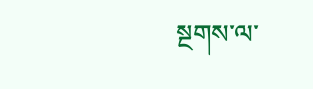སྔགས་ལ་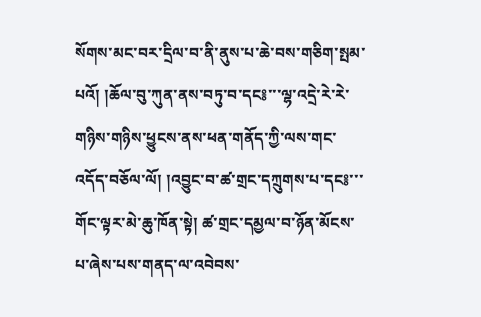སོགས་མང་བར་དྲིལ་བ་ནི་ནུས་པ་ཆེ་བས་གཅིག་སྤམ་པའོ། །ཆོལ་བུ་ཀུན་ནས་བཏུ་བ་དང༔་་་ལྷ་འདྲེ་རེ་རེ་གཉིས་གཉིས་ཕྱུངས་ནས་ཕན་གནོད་ཀྱི་ལས་གང་འདོད་བཅོལ་ལོ། །འབྱུང་བ་ཚ་གྲང་དཀྲུགས་པ་དང༔་་་གོང་ལྟར་མེ་ཆུ་ཁོན་སྟེ། ཚ་གྲང་དམྱལ་བ་ཉོན་མོངས་པ་ཞེས་པས་གནད་ལ་འབེབས་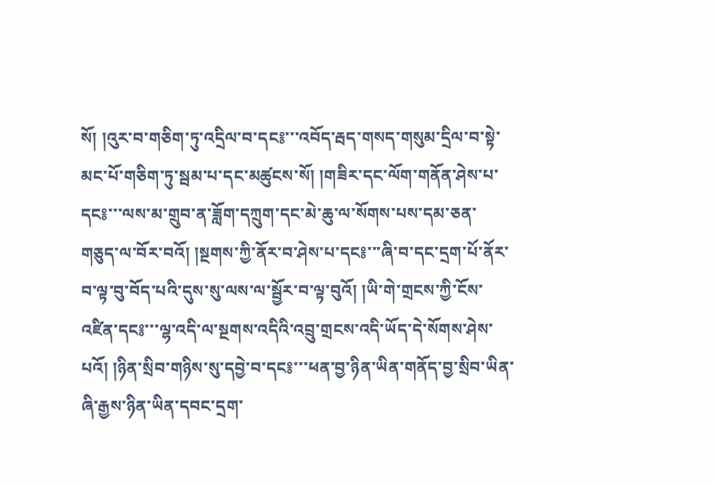སོ། །འུར་བ་གཅིག་ཏུ་འདྲིལ་བ་དང༔་་་འབོད་རྦད་གསད་གསུམ་དྲིལ་བ་སྟེ་མང་པོ་གཅིག་ཏུ་སྦམ་པ་དང་མཚུངས་སོ། །གཟིར་དང་ལོག་གནོན་ཤེས་པ་དང༔་་་ལས་མ་གྲུབ་ན་ཟློག་དཀྲུག་དང་མེ་ཆུ་ལ་སོགས་པས་དམ་ཅན་གཅུད་ལ་བོར་བའོ། །སྔགས་ཀྱི་ནོར་བ་ཤེས་པ་དང༔་་་ཞི་བ་དང་དྲག་པོ་ནོར་བ་ལྟ་བུ་བོད་པའི་དུས་སུ་ལས་ལ་སྦྱོར་བ་ལྟ་བུའོ། །ཡི་གེ་གྲངས་ཀྱི་ངོས་འཛིན་དང༔་་་ལྷ་འདི་ལ་སྔགས་འདིའི་འབྲུ་གྲངས་འདི་ཡོད་དེ་སོགས་ཤེས་པའོ། །ཉིན་སྲིབ་གཉིས་སུ་དབྱེ་བ་དང༔་་་ཕན་བྱ་ཉིན་ཡིན་གནོད་བྱ་སྲིབ་ཡིན་ཞི་རྒྱས་ཉིན་ཡིན་དབང་དྲག་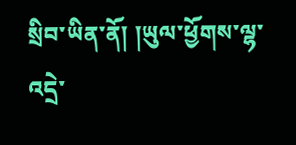སྲིབ་ཡིན་ནོ། །ཡུལ་ཕྱོགས་ལྷ་འདྲེ་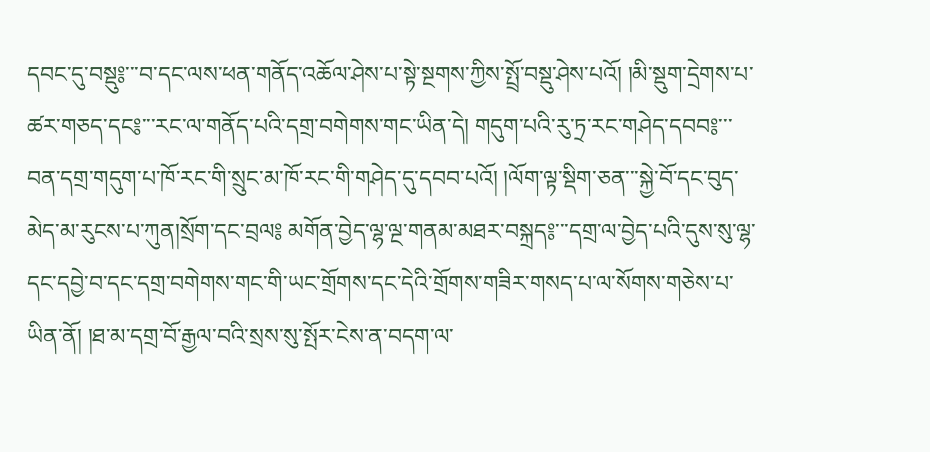དབང་དུ་བསྡུ༔་་་བ་དང་ལས་ཕན་གནོད་འཆོལ་ཤེས་པ་སྟེ་སྔགས་ཀྱིས་སྤྲོ་བསྡུ་ཤེས་པའོ། །མི་སྡུག་དྲེགས་པ་ཚར་གཅད་དང༔་་་རང་ལ་གནོད་པའི་དགྲ་བགེགས་གང་ཡིན་དེ། གདུག་པའི་རུ་ཏྲ་རང་གཤེད་དབབ༔་་་བན་དགྲ་གདུག་པ་ཁོ་རང་གི་སྲུང་མ་ཁོ་རང་གི་གཤེད་དུ་དབབ་པའོ། །ལོག་ལྟ་སྡིག་ཅན་་་སྐྱེ་བོ་དང་བུད་མེད་མ་རུངས་པ་ཀུན།སྲོག་དང་བྲལ༔ མགོན་བྱེད་ལྷ་ལྔ་གནམ་མཐར་བསྐྲད༔་་་དགྲ་ལ་བྱེད་པའི་དུས་སུ་ལྷ་དང་དབྱེ་བ་དང་དགྲ་བགེགས་གང་གི་ཡང་གྲོགས་དང་དེའི་གྲོགས་གཟིར་གསད་པ་ལ་སོགས་གཅེས་པ་ཡིན་ནོ། །ཐ་མ་དགྲ་བོ་རྒྱལ་བའི་སྲས་སུ་སྤོར་ངེས་ན་བདག་ལ་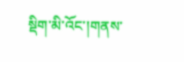སྡིག་མི་འོང་།གནས་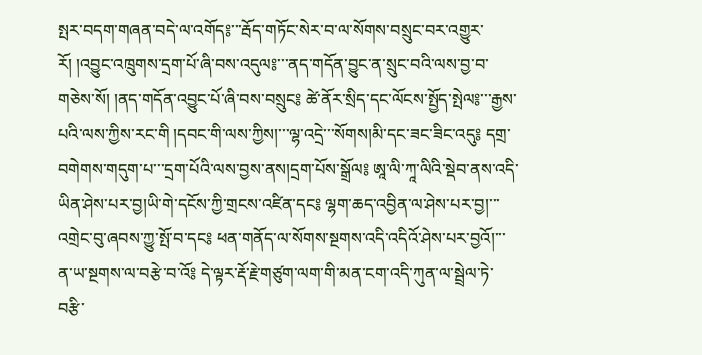སྤར་བདག་གཞན་བདེ་ལ་འགོད༔་་་རྦོད་གཏོང་སེར་བ་ལ་སོགས་བསྲུང་བར་འགྱུར་རོ། །འབྱུང་འཁྲུགས་དྲག་པོ་ཞི་བས་འདུལ༔་་་ནད་གདོན་བྱུང་ན་སྲུང་བའི་ལས་བྱ་བ་གཅེས་སོ། །ནད་གདོན་འབྱུང་པོ་ཞི་བས་བསྲུང༔ ཚེ་ནོར་སྲིད་དང་ལོངས་སྤྱོད་སྤེལ༔་་་རྒྱས་པའི་ལས་ཀྱིས་རང་གི །དབང་གི་ལས་ཀྱིས།་་་ལྷ་འདྲེ་་་སོགས།མི་དང་ཟང་ཟིང་འདུ༔ དགྲ་བགེགས་གདུག་པ་་་དྲག་པོའི་ལས་བྱས་ནས།དྲག་པོས་སྒྲོལ༔ ཨཱ་ལི་ཀཱ་ལིའི་སྡེབ་ནས་འདི་ཡིན་ཤེས་པར་བྱ།ཡི་གེ་དངོས་ཀྱི་གྲངས་འཛིན་དང༔ ལྷག་ཆད་འབྱིན་ལ་ཤེས་པར་བྱ།་་་འགྲེང་བུ་ཞབས་ཀྱུ་སྤོ་བ་དང༔ ཕན་གནོད་ལ་སོགས་སྔགས་འདི་འདིའོ་ཤེས་པར་བྱའོ།་་་ན་ཡ་སྔགས་ལ་བརྩེ་བ་འོ༔ དེ་ལྟར་རྡོ་རྗེ་གཙུག་ལག་གི་མན་ངག་འདི་ཀུན་ལ་སྦྲེལ་ཏེ་བརྩི་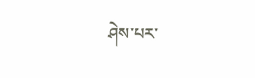ཤེས་པར་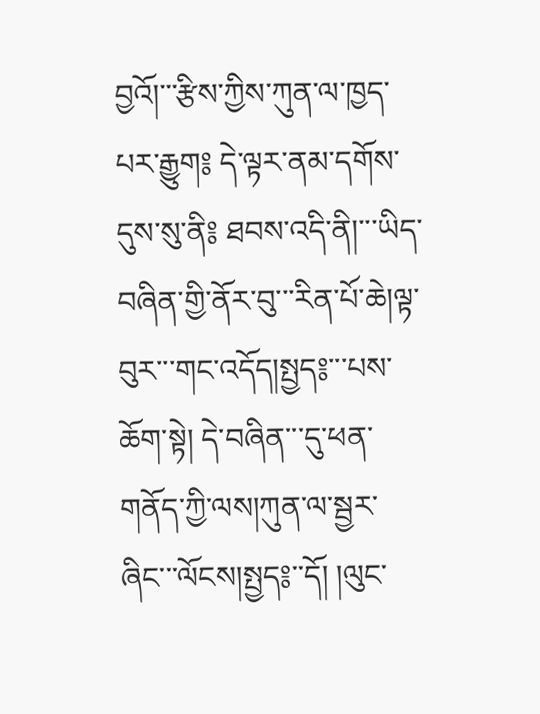བྱའོ།་་་རྩིས་ཀྱིས་ཀུན་ལ་ཁྱད་པར་རྒྱུག༔ དེ་ལྟར་ནམ་དགོས་དུས་སུ་ནི༔ ཐབས་འདི་ནི།་་་ཡིད་བཞིན་གྱི་ནོར་བུ་་་རིན་པོ་ཆེ།ལྟ་བུར་་་གང་འདོད།སྤྱད༔་་་པས་ཆོག་སྟེ། དེ་བཞིན་་་དུ་ཕན་གནོད་ཀྱི་ལས།ཀུན་ལ་སྦྱར་ཞིང་་་ལོངས།སྤྱད༔་་དོ། །ལུང་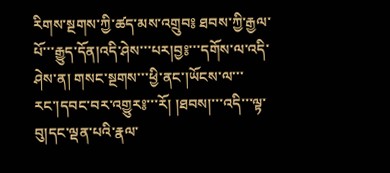རིགས་སྔགས་ཀྱི་ཚད་མས་འགྲུབ༔ ཐབས་ཀྱི་རྒྱལ་པོ་་་རྒྱུད་དོན།འདི་ཤེས་་་པར།བྱ༔་་་དགོས་ལ་འདི་ཤེས་ན། གསང་སྔགས་་་ཕྱི་ནང་།ཡོངས་ལ་་་རང་།དབང་བར་འགྱུར༔་་་རོ། །ཐབས།་་་འདི་་་ལྟ་བུ།དང་ལྡན་པའི་རྣལ་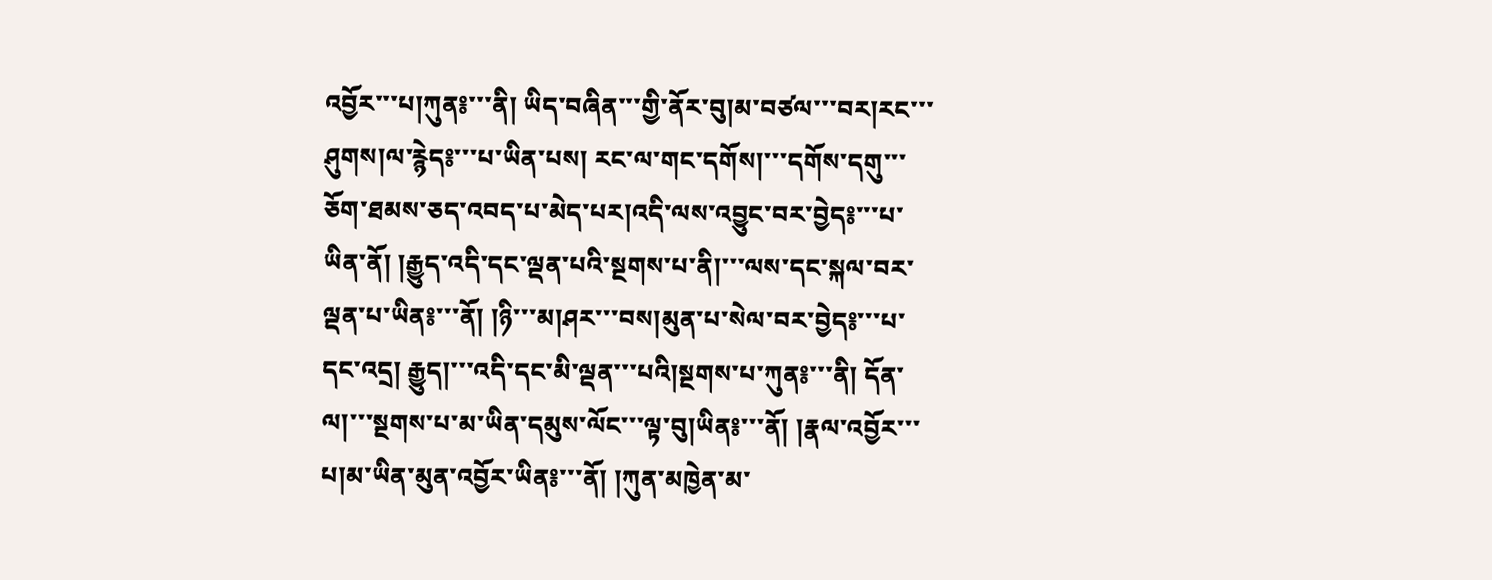འབྱོར་་་པ།ཀུན༔་་་ནི། ཡིད་བཞིན་་་གྱི་ནོར་བུ།མ་བཙལ་་་བར།རང་་་ཤུགས།ལ་རྙེད༔་་་པ་ཡིན་པས། རང་ལ་གང་དགོས།་་་དགོས་དགུ་་་ཅོག་ཐམས་ཅད་འབད་པ་མེད་པར།འདི་ལས་འབྱུང་བར་བྱེད༔་་་པ་ཡིན་ནོ། །རྒྱུད་འདི་དང་ལྡན་པའི་སྔགས་པ་ནི།་་་ལས་དང་སྐལ་བར་ལྡན་པ་ཡིན༔་་་ནོ། །ཉི་་་མ།ཤར་་་བས།མུན་པ་སེལ་བར་བྱེད༔་་་པ་དང་འདྲ། རྒྱུད།་་་འདི་དང་མི་ལྡན་་་པའི།སྔགས་པ་ཀུན༔་་་ནི། དོན་ལ།་་་སྔགས་པ་མ་ཡིན་དམུས་ལོང་་་ལྟ་བུ།ཡིན༔་་་ནོ། །རྣལ་འབྱོར་་་པ།མ་ཡིན་མུན་འབྱོར་ཡིན༔་་་ནོ། །ཀུན་མཁྱེན་མ་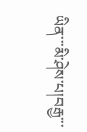ཡིན་་་མི་ཤེས་པ།བརྒྱ་་་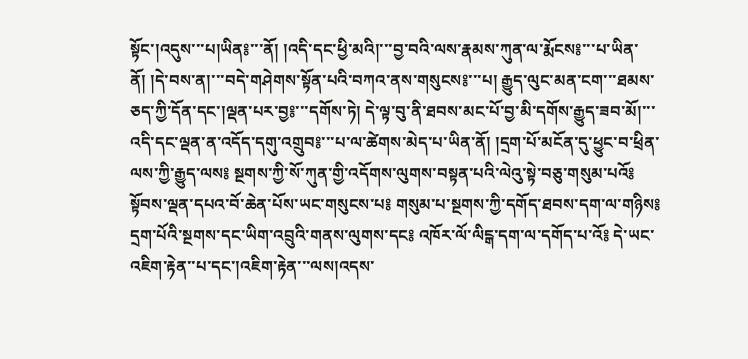སྟོང་།འདུས་་་པ།ཡིན༔་་་ནོ། །འདི་དང་ཕྱི་མའི།་་་བྱ་བའི་ལས་རྣམས་ཀུན་ལ་རྨོངས༔་་་པ་ཡིན་ནོ། །དེ་བས་ན།་་་བདེ་གཤེགས་སྟོན་པའི་བཀའ་ནས་གསུངས༔་་་པ། རྒྱུད་ལུང་མན་ངག་་་ཐམས་ཅད་ཀྱི་དོན་དང་།ལྡན་པར་བྱ༔་་་དགོས་ཏེ། དེ་ལྟ་བུ་ནི་ཐབས་མང་པོ་བྱ་མི་དགོས་རྒྱུད་ཟབ་མོ།་་་འདི་དང་ལྡན་ན་འདོད་དགུ་འགྲུབ༔་་་པ་ལ་ཚེགས་མེད་པ་ཡིན་ནོ། །དྲག་པོ་མངོན་དུ་ཕྱུང་བ་ཕྲིན་ལས་ཀྱི་རྒྱུད་ལས༔ སྔགས་ཀྱི་སོ་ཀུན་གྱི་འདོགས་ལུགས་བསྟན་པའི་ལེའུ་སྟེ་བཅུ་གསུམ་པའོ༔ སྟོབས་ལྡན་དཔའ་བོ་ཆེན་པོས་ཡང་གསུངས་པ༔ གསུམ་པ་སྔགས་ཀྱི་དགོད་ཐབས་དག་ལ་གཉིས༔ དྲག་པོའི་སྔགས་དང་ཡིག་འབྲུའི་གནས་ལུགས་དང༔ འཁོར་ལོ་ལིངྒ་དག་ལ་དགོད་པ་འོ༔ དེ་ཡང་འཇིག་རྟེན་་པ་དང་།འཇིག་རྟེན་་་ལས།འདས་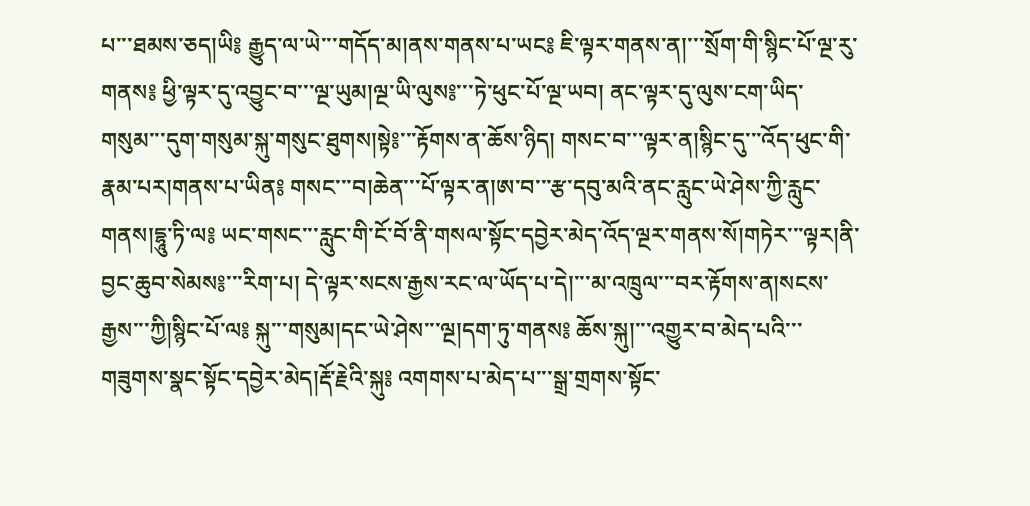པ་་་ཐམས་ཅད།ཡི༔ རྒྱུད་ལ་ཡེ་་་གདོད་མ།ནས་གནས་པ་ཡང༔ ཇི་ལྟར་གནས་ན།་་་སྲོག་གི་སྙིང་པོ་ལྔ་རུ་གནས༔ ཕྱི་ལྟར་དུ་འབྱུང་བ་་་ལྔ་ཡུམ།ལྔ་ཡི་ལུས༔་་་ཏེ་ཕུང་པོ་ལྔ་ཡབ། ནང་ལྟར་དུ་ལུས་ངག་ཡིད་གསུམ་་་དུག་གསུམ་སྐུ་གསུང་ཐུགས།སྟེ༔་་་རྟོགས་ན་ཆོས་ཉིད། གསང་བ་་་ལྟར་ན།སྙིང་དུ་་་འོད་ཕུང་གི་རྣམ་པར།གནས་པ་ཡིན༔ གསང་་་བ།ཆེན་་་པོ་ལྟར་ན།ཨ་བ་་་རྩ་དབུ་མའི་ནང་རླུང་ཡེ་ཤེས་ཀྱི་རླུང་གནས།དྷཱུ་ཏི་ལ༔ ཡང་གསང་་་རླུང་གི་ངོ་བོ་ནི་གསལ་སྟོང་དབྱེར་མེད་འོད་ལྔར་གནས་སོ།གཏེར་་་ལྟར།ནི་བྱང་ཆུབ་སེམས༔་་་རིག་པ། དེ་ལྟར་སངས་རྒྱས་རང་ལ་ཡོད་པ་དེ།་་་མ་འཁྲུལ་་་བར་རྟོགས་ན།སངས་རྒྱས་་་ཀྱི།སྙིང་པོ་ལ༔ སྐུ་་་གསུམ།དང་ཡེ་ཤེས་་་ལྔ།དག་ཏུ་གནས༔ ཆོས་སྐུ།་་་འགྱུར་བ་མེད་པའི་་་གཟུགས་སྣང་སྟོང་དབྱེར་མེད།རྡོ་རྗེའི་སྐུ༔ འགགས་པ་མེད་པ་་་སྒྲ་གྲགས་སྟོང་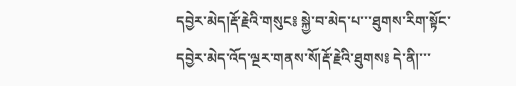དབྱེར་མེད།རྡོ་རྗེའི་གསུང༔ སྐྱེ་བ་མེད་པ་་་ཐུགས་རིག་སྟོང་དབྱེར་མེད་འོད་ལྔར་གནས་སོ།རྡོ་རྗེའི་ཐུགས༔ དེ་ནི།་་་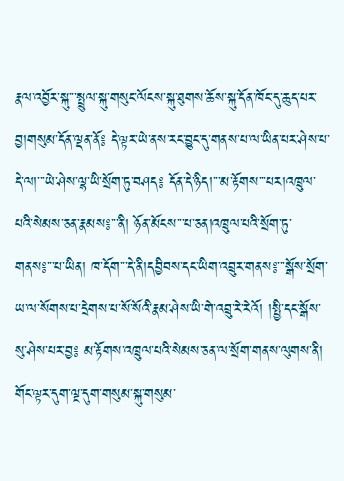རྣལ་འབྱོར་སྐུ་་་སྤྲུལ་སྐུ་གསུང་ལོངས་སྐུ་ཐུགས་ཆོས་སྐུ་དོན་ཁོང་དུ་ཆུད་པར་བྱ།གསུམ་དོན་ལྡན་ནོ༔ དེ་ལྟར་ཡེ་ནས་རང་བྱུང་དུ་གནས་པ་ལ་ཡིན་པར་ཤེས་པ་དེ་ལ།་་་ཡེ་ཤེས་ལྷ་ཡི་སྲོག་ཏུ་བཤད༔ དོན་དེ་ཉིད།་་་མ་རྟོགས་་་པར།འཁྲུལ་པའི་སེམས་ཅན་རྣམས༔་་་ནི། ཉོན་མོངས་་་པ་ཅན།འཁྲུལ་པའི་སྲོག་ཏུ་གནས༔་་་པ་ཡིན། ཁ་དོག་་་དེ་ནི།དབྱིབས་དང་ཡིག་འབྲུར་གནས༔་་་སྒོས་སྲོག་ཡ་ལ་སོགས་པ་དྲེགས་པ་སོ་སོའི་རྣམ་ཤེས་ཡི་གེ་འབྲུ་རེ་རེའོ། །སྤྱི་དང་སྒོས་སུ་ཤེས་པར་བྱ༔ མ་རྟོགས་འཁྲུལ་པའི་སེམས་ཅན་ལ་སྲོག་གནས་ལུགས་ནི། གོང་ལྟར་དུག་ལྔ་དུག་གསུམ་སྐུ་གསུམ་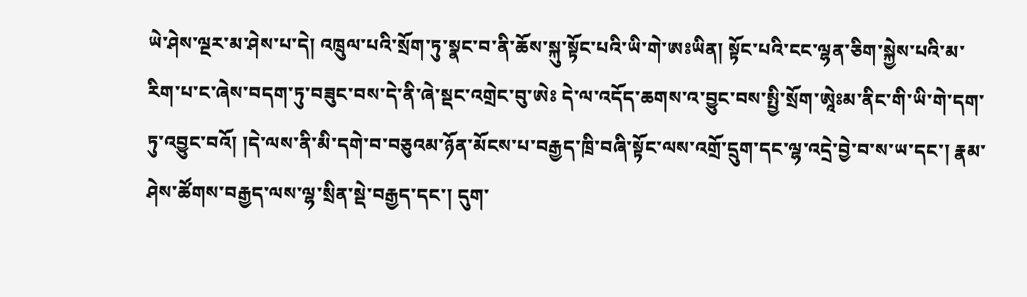ཡེ་ཤེས་ལྔར་མ་ཤེས་པ་དེ། འཁྲུལ་པའི་སྲོག་ཏུ་སྣང་བ་ནི་ཆོས་སྐུ་སྟོང་པའི་ཡི་གེ་ཨཿཡིན། སྟོང་པའི་ངང་ལྷན་ཅིག་སྐྱེས་པའི་མ་རིག་པ་ང་ཞེས་བདག་ཏུ་བཟུང་བས་དེ་ནི་ཞེ་སྡང་འགྲེང་བུ་ཨེཿ དེ་ལ་འདོད་ཆགས་འ་བྱུང་བས་སྤྱི་སྲོག་ཨཱེཿམ་ནིང་གི་ཡི་གེ་དག་ཏུ་འབྱུང་བའོ། །དེ་ལས་ནི་མི་དགེ་བ་བཅུའམ་ཉོན་མོངས་པ་བརྒྱད་ཁྲི་བཞི་སྟོང་ལས་འགྲོ་དྲུག་དང་ལྷ་འདྲེ་བྱེ་བ་ས་ཡ་དང་། རྣམ་ཤེས་ཚོགས་བརྒྱད་ལས་ལྷ་སྲིན་སྡེ་བརྒྱད་དང་། དུག་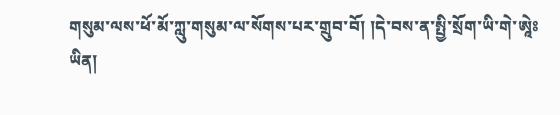གསུམ་ལས་ཕོ་མོ་ཀླུ་གསུམ་ལ་སོགས་པར་གྲུབ་བོ། །དེ་བས་ན་སྤྱི་སྲོག་ཡི་གེ་ཨཱེཿཡིན།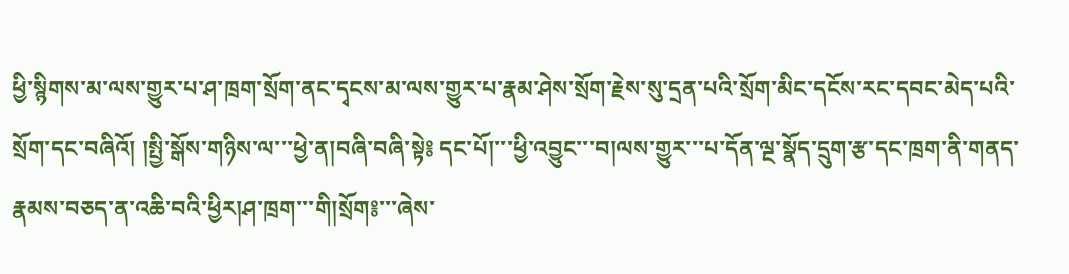ཕྱི་སྙིགས་མ་ལས་གྱུར་པ་ཤ་ཁྲག་སྲོག་ནང་དྭངས་མ་ལས་གྱུར་པ་རྣམ་ཤེས་སྲོག་རྗེས་སུ་དྲན་པའི་སྲོག་མིང་དངོས་རང་དབང་མེད་པའི་སྲོག་དང་བཞིའོ། །སྤྱི་སྒོས་གཉིས་ལ་་་ཕྱེ་ན།བཞི་བཞི་སྟེ༔ དང་པོ།་་་ཕྱི་འབྱུང་་་བ།ལས་གྱུར་་་པ་དོན་ལྔ་སྣོད་དྲུག་རྩ་དང་ཁྲག་ནི་གནད་རྣམས་བཅད་ན་འཆི་བའི་ཕྱིར།ཤ་ཁྲག་་་གི།སྲོག༔་་་ཞེས་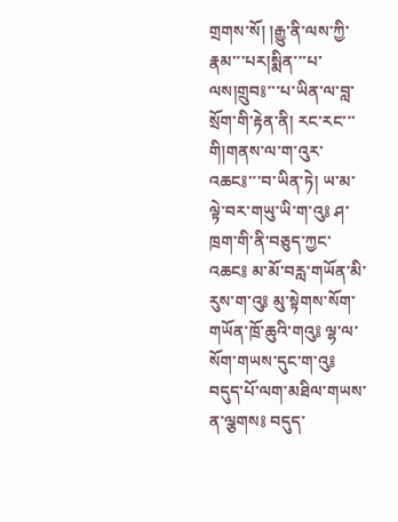གྲགས་སོ། །རྒྱུ་ནི་ལས་ཀྱི་རྣམ་་་པར།སྨིན་་་པ་ལས།གྲུབ༔་་་པ་ཡིན་ལ་བླ་སྲོག་གི་རྟེན་ནི། རང་རང་་་གི།གནས་ལ་ག་འུར་འཆང༔་་་བ་ཡིན་ཏེ། ཡ་མ་ལྟེ་བར་གཡུ་ཡི་ག་འུ༔ ཤ་ཁྲག་གི་ནི་བཅུད་ཀྱང་འཆང༔ མ་མོ་བརླ་གཡོན་མི་རུས་ག་འུ༔ མུ་སྟེགས་སོག་གཡོན་ཁྲོ་ཆུའི་གའུ༔ ལྷ་ལ་སོག་གཡས་དུང་ག་འུ༔ བདུད་པོ་ལག་མཐིལ་གཡས་ན་ལྕགས༔ བདུད་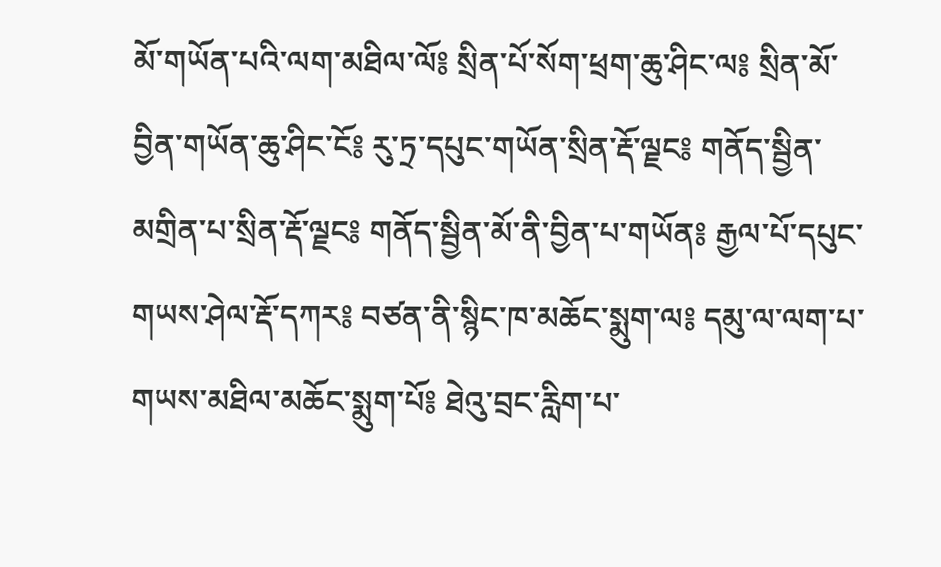མོ་གཡོན་པའི་ལག་མཐིལ་ལོ༔ སྲིན་པོ་སོག་ཕྲག་ཆུ་ཤིང་ལ༔ སྲིན་མོ་བྱིན་གཡོན་ཆུ་ཤིང་ངོ༔ རུ་ཏྲ་དཔུང་གཡོན་སྲིན་རྡོ་ལྗང༔ གནོད་སྦྱིན་མགྲིན་པ་སྲིན་རྡོ་ལྗང༔ གནོད་སྦྱིན་མོ་ནི་བྱིན་པ་གཡོན༔ རྒྱལ་པོ་དཔུང་གཡས་ཤེལ་རྡོ་དཀར༔ བཙན་ནི་སྙིང་ཁ་མཆོང་སྨུག་ལ༔ དམུ་ལ་ལག་པ་གཡས་མཐིལ་མཆོང་སྨུག་པོ༔ ཐེའུ་བྲང་རླིག་པ་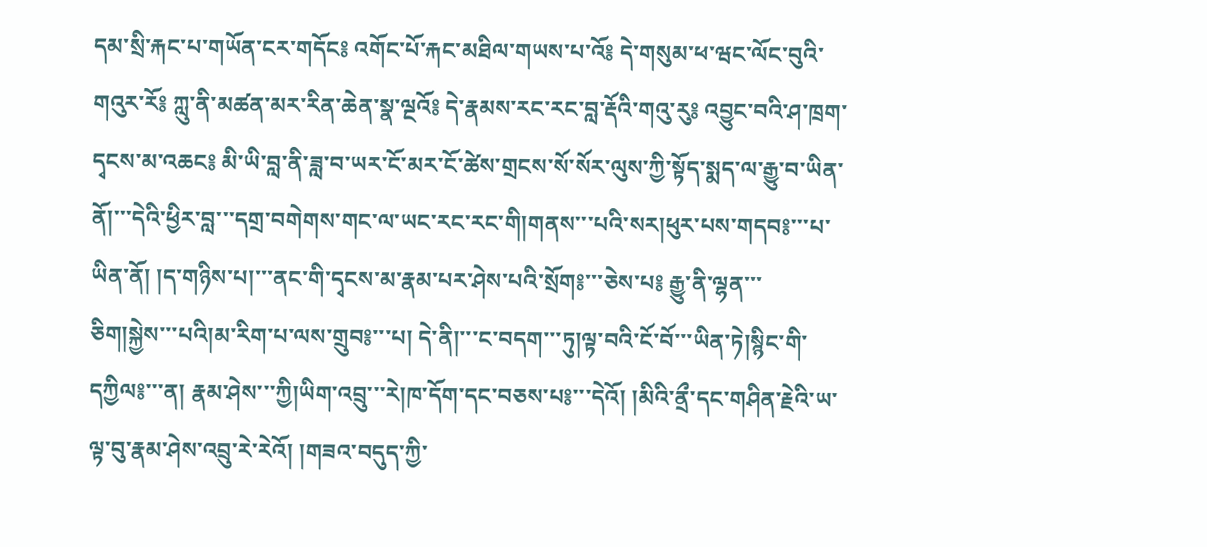དམ་སྲི་རྐང་པ་གཡོན་ངར་གདོང༔ འགོང་པོ་རྐང་མཐིལ་གཡས་པ་འོ༔ དེ་གསུམ་ཕ་ཝང་ལོང་བུའི་གའུར་རོ༔ ཀླུ་ནི་མཚན་མར་རིན་ཆེན་སྣ་ལྔའོ༔ དེ་རྣམས་རང་རང་བླ་རྡོའི་གའུ་རུ༔ འབྱུང་བའི་ཤ་ཁྲག་དྭངས་མ་འཆང༔ མི་ཡི་བླ་ནི་ཟླ་བ་ཡར་ངོ་མར་ངོ་ཚེས་གྲངས་སོ་སོར་ལུས་ཀྱི་སྟོད་སྨད་ལ་རྒྱུ་བ་ཡིན་ནོ།་་་དེའི་ཕྱིར་བླ་་་དགྲ་བགེགས་གང་ལ་ཡང་རང་རང་གི།གནས་་་པའི་སར།ཕུར་པས་གདབ༔་་་པ་ཡིན་ནོ། །ད་གཉིས་པ།་་་ནང་གི་དྭངས་མ་རྣམ་པར་ཤེས་པའི་སྲོག༔་་་ཅེས་པ༔ རྒྱུ་ནི་ལྷན་་་ཅིག།སྐྱེས་་་པའི།མ་རིག་པ་ལས་གྲུབ༔་་་པ། དེ་ནི།་་་ང་བདག་་་ཏུ།ལྟ་བའི་ངོ་བོ་་་ཡིན་ཏེ།སྙིང་གི་དཀྱིལ༔་་་ན། རྣམ་ཤེས་་་ཀྱི།ཡིག་འབྲུ་་་རེ།ཁ་དོག་དང་བཅས་པ༔་་་དེའོ། །མིའི་ནྲྀ་དང་གཤིན་རྗེའི་ཡ་ལྟ་བུ་རྣམ་ཤེས་འབྲུ་རེ་རེའོ། །གཟའ་བདུད་ཀྱི་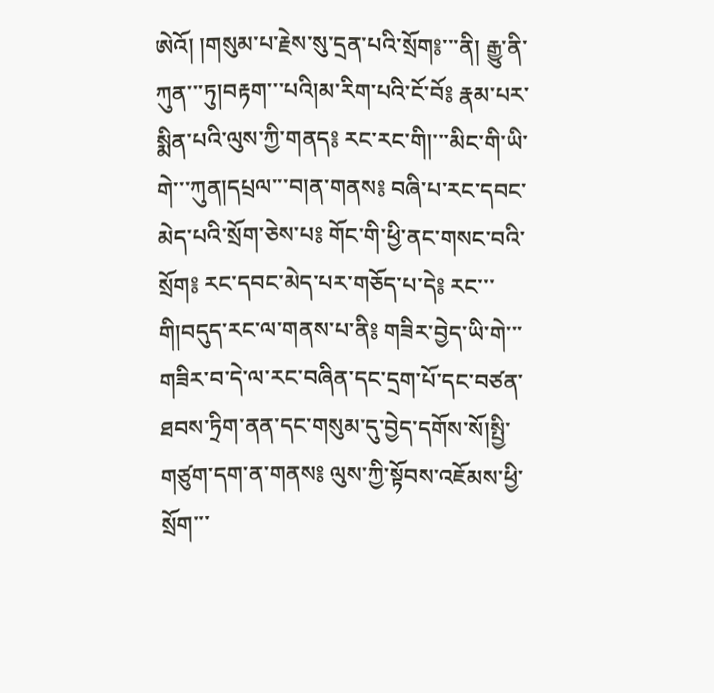ཨེའོ། །གསུམ་པ་རྗེས་སུ་དྲན་པའི་སྲོག༔་་་ནི། རྒྱུ་ནི་ཀུན་་་ཏུ།བརྟག་་་པའི།མ་རིག་པའི་ངོ་བོ༔ རྣམ་པར་སྨིན་པའི་ལུས་ཀྱི་གནད༔ རང་རང་གི།་་་མིང་གི་ཡི་གེ་་་ཀུན།དཔྲལ་་་བ།ན་གནས༔ བཞི་པ་རང་དབང་མེད་པའི་སྲོག་ཅེས་པ༔ གོང་གི་ཕྱི་ནང་གསང་བའི་སྲོག༔ རང་དབང་མེད་པར་གཅོད་པ་དེ༔ རང་་་གི།བདུད་རང་ལ་གནས་པ་ནི༔ གཟིར་བྱེད་ཡི་གེ་་་གཟིར་བ་དེ་ལ་རང་བཞིན་དང་དྲག་པོ་དང་བཙན་ཐབས་ཏྲིག་ནན་དང་གསུམ་དུ་བྱེད་དགོས་སོ།སྤྱི་གཙུག་དག་ན་གནས༔ ལུས་ཀྱི་སྟོབས་འཇོམས་ཕྱི་སྲོག་་་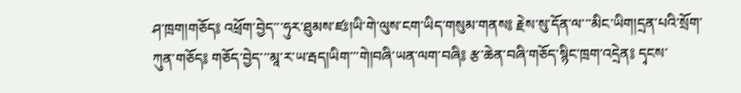ཤ་ཁྲག།གཅོད༔ འཕྲོག་བྱེད་་་ཧུར་ཐུམས་ཛཿ།ཡི་གེ་ལུས་ངག་ཡིད་གསུམ་གནས༔ རྗེས་སུ་དོན་ལ་་་མིང་ཡིག།དྲན་པའི་སྲོག་ཀུན་གཅོད༔ གཅོད་བྱེད་་་མཱ་ར་ཡ་རྦད།ཡིག་་་གེ།བཞི་ཡན་ལག་བཞི༔ རྩ་ཆེན་བཞི་གཅོད་སྙིང་ཁྲག་འདྲེན༔ དྭངས་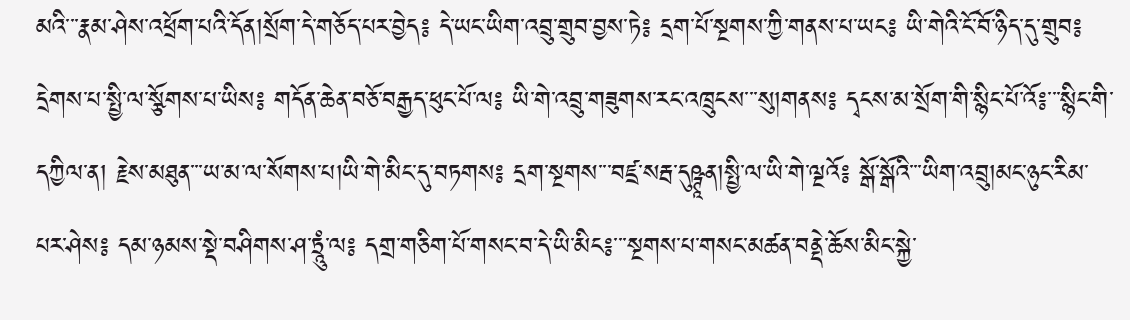མའི་་་རྣམ་ཤེས་འཕྲོག་པའི་དོན།སྲོག་དེ་གཅོད་པར་བྱེད༔ དེ་ཡང་ཡིག་འབྲུ་གྲུབ་བྱས་ཏེ༔ དྲག་པོ་སྔགས་ཀྱི་གནས་པ་ཡང༔ ཡི་གེའི་ངོ་བོ་ཉིད་དུ་གྲུབ༔ དྲེགས་པ་སྤྱི་ལ་སྩོགས་པ་ཡིས༔ གདོན་ཆེན་བཅོ་བརྒྱད་ཕུང་པོ་ལ༔ ཡི་གེ་འབྲུ་གཟུགས་རང་འཁྲུངས་་་སུ།གནས༔ དྭངས་མ་སྲོག་གི་སྙིང་པོ་འོ༔་་་སྙིང་གི་དཀྱིལ་ན། རྗེས་མཐུན་་་ཡ་མ་ལ་སོགས་པ།ཡི་གེ་མིང་དུ་བཏགས༔ དྲག་སྔགས་་་བཛྲ་སརྦ་དུཥྚཱན།སྤྱི་ལ་ཡི་གེ་ལྔའོ༔ སྒོ་སྒོའི་་་ཡིག་འབྲུ།མང་ཉུང་རིམ་པར་ཤེས༔ དམ་ཉམས་སྡེ་བཤིགས་ཤ་ཏྲཱུཾ་ལ༔ དགྲ་གཅིག་པོ་གསང་བ་དེ་ཡི་མིང༔་་་སྔགས་པ་གསང་མཚན་བནྡེ་ཆོས་མིང་སྐྱེ་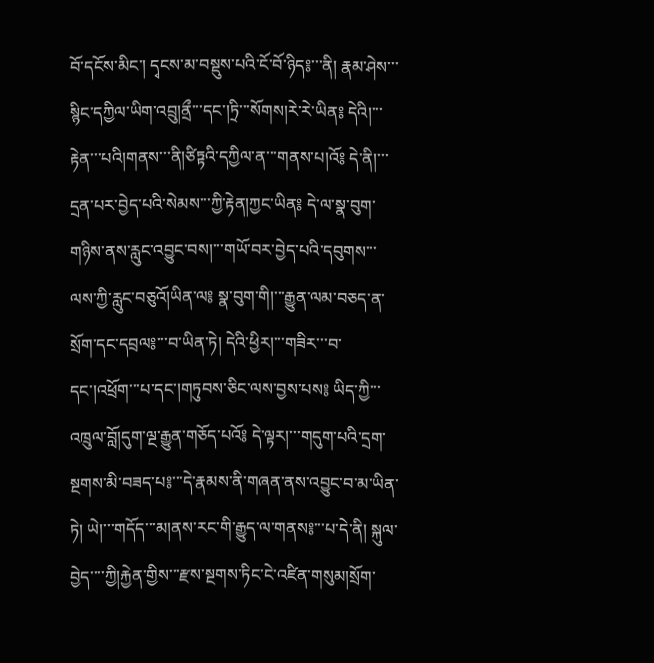བོ་དངོས་མིང་། དྭངས་མ་བསྡུས་པའི་ངོ་བོ་ཉིད༔་་་ནི། རྣམ་ཤེས་་་སྙིང་དཀྱིལ་ཡིག་འབྲུ།ནྲྀ་་་དང་།ཏྲི་་་སོགས།རེ་རེ་ཡིན༔ དེའི།་་་རྟེན་་་པའི།གནས་་་ནི།ཙིཏྟའི་དཀྱིལ་ན་་་གནས་པ།འོ༔ དེ་ནི།་་་དྲན་པར་བྱེད་པའི་སེམས་་་ཀྱི་རྟེན།ཀྱང་ཡིན༔ དེ་ལ་སྣ་བུག་གཉིས་ནས་རླུང་འབྱུང་བས།་་་གཡོ་བར་བྱེད་པའི་དབུགས་་་ལས་ཀྱི་རླུང་བཅུའོ།ཡིན་ལ༔ སྣ་བུག་གི།་་་རྒྱུན་ལམ་བཅད་ན་སྲོག་དང་དབྲལ༔་་་བ་ཡིན་ཏེ། དེའི་ཕྱིར།་་་གཟིར་་་བ་དང་།འཕྲོག་་་པ་དང་།གཏུབས་ཅིང་ལས་བྱས་པས༔ ཡིད་ཀྱི་་་འཁྲུལ་བློ།དུག་ལྔ་རྒྱུན་གཅོད་པའོ༔ དེ་ལྟར།་་་གདུག་པའི་དྲག་སྔགས་མི་བཟད་པ༔་་་དེ་རྣམས་ནི་གཞན་ནས་འབྱུང་བ་མ་ཡིན་ཏེ། ཡེ།་་་གདོད་་་མ།ནས་རང་གི་རྒྱུད་ལ་གནས༔་་་པ་དེ་ནི། སྐུལ་བྱེད་་་་ཀྱི།རྐྱེན་གྱིས་་་རྫས་སྔགས་ཏིང་ངེ་འཛིན་གསུམ།སྲོག་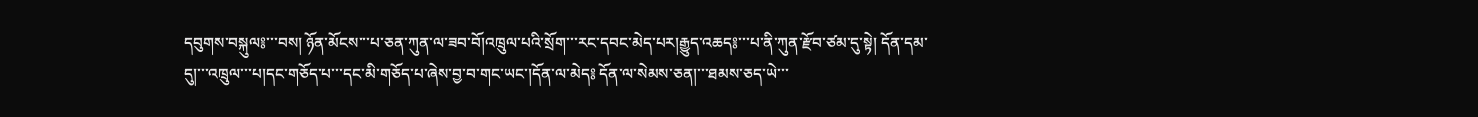དབུགས་བསྐུལ༔་་་བས། ཉོན་མོངས་་་པ་ཅན་ཀུན་ལ་ཟབ་བོ།འཁྲུལ་པའི་སྲོག་་་རང་དབང་མེད་པར།རྒྱུད་འཆད༔་་་པ་ནི་ཀུན་རྫོབ་ཙམ་དུ་སྟེ། དོན་དམ་དུ།་་་འཁྲུལ་་་པ།དང་གཅོད་པ་་་དང་མི་གཅོད་པ་ཞེས་བྱ་བ་གང་ཡང་།དོན་ལ་མེད༔ དོན་ལ་སེམས་ཅན།་་་ཐམས་ཅད་ཡེ་་་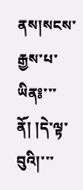ནས།སངས་རྒྱས་པ་ཡིན༔་་་ནོ། །དེ་ལྟ་བུའི།་་་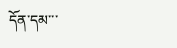དོན་དམ་་་